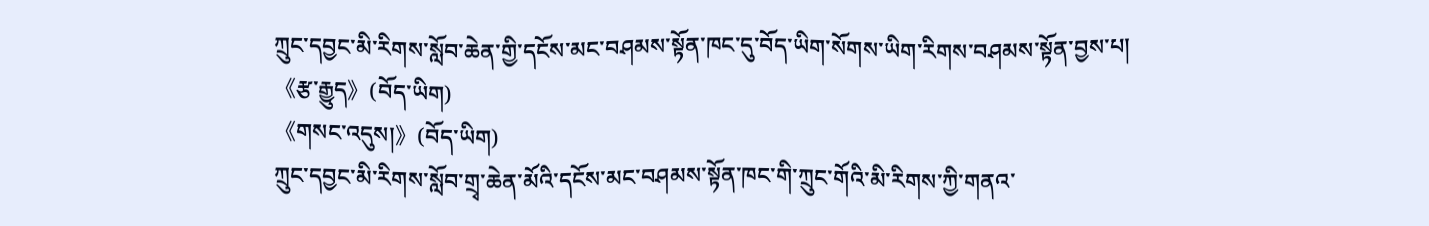ཀྲུང་དབྱང་མི་རིགས་སློབ་ཆེན་གྱི་དངོས་མང་བཤམས་སྟོན་ཁང་དུ་བོད་ཡིག་སོགས་ཡིག་རིགས་བཤམས་སྟོན་བྱས་པ།
《རྩ་རྒྱུད》(བོད་ཡིག)
《གསང་འདུས།》(བོད་ཡིག)
ཀྲུང་དབྱང་མི་རིགས་སློབ་གྲྭ་ཆེན་མོའི་དངོས་མང་བཤམས་སྟོན་ཁང་གི་ཀྲུང་གོའི་མི་རིགས་ཀྱི་གནའ་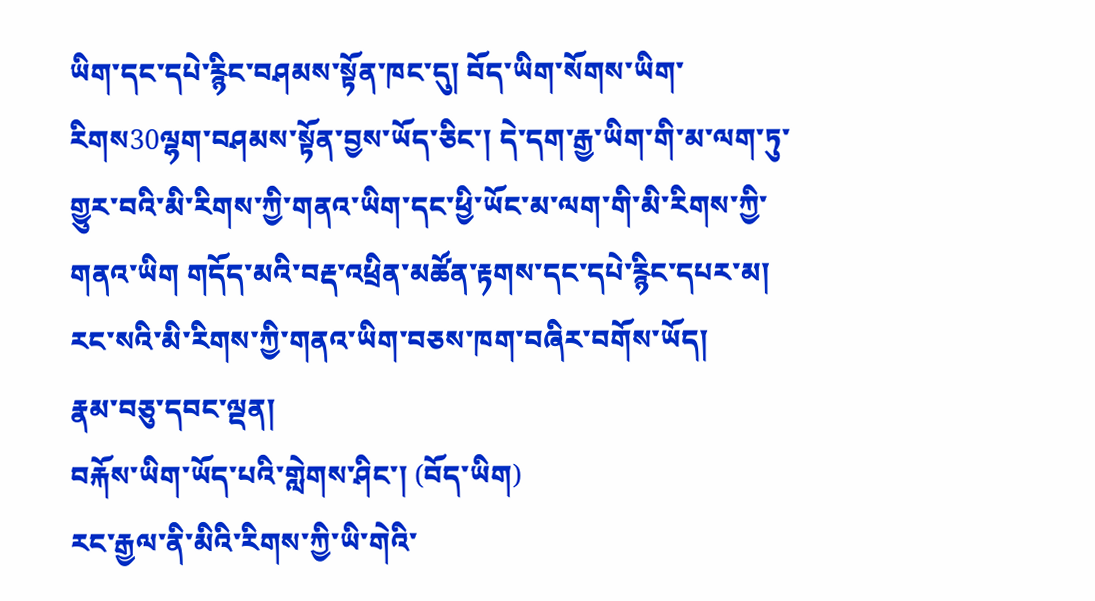ཡིག་དང་དཔེ་རྙིང་བཤམས་སྟོན་ཁང་དུ། བོད་ཡིག་སོགས་ཡིག་རིགས30ལྷག་བཤམས་སྟོན་བྱས་ཡོད་ཅིང་། དེ་དག་རྒྱ་ཡིག་གི་མ་ལག་ཏུ་གྱུར་བའི་མི་རིགས་ཀྱི་གནའ་ཡིག་དང་ཕྱི་ཡོང་མ་ལག་གི་མི་རིགས་ཀྱི་གནའ་ཡིག གདོད་མའི་བརྡ་འཕྲིན་མཚོན་རྟགས་དང་དཔེ་རྙིང་དཔར་མ། རང་སའི་མི་རིགས་ཀྱི་གནའ་ཡིག་བཅས་ཁག་བཞིར་བགོས་ཡོད།
རྣམ་བཅུ་དབང་ལྡན།
བརྐོས་ཡིག་ཡོད་པའི་གླེགས་ཤིང་། (བོད་ཡིག)
རང་རྒྱལ་ནི་མིའི་རིགས་ཀྱི་ཡི་གེའི་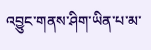འབྱུང་གནས་ཤིག་ཡིན་པ་མ་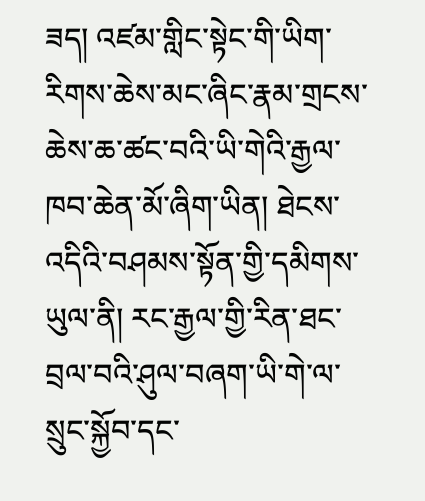ཟད། འཛམ་གླིང་སྟེང་གི་ཡིག་རིགས་ཆེས་མང་ཞིང་རྣམ་གྲངས་ཆེས་ཆ་ཚང་བའི་ཡི་གེའི་རྒྱལ་ཁབ་ཆེན་མོ་ཞིག་ཡིན། ཐེངས་འདིའི་བཤམས་སྟོན་གྱི་དམིགས་ཡུལ་ནི། རང་རྒྱལ་གྱི་རིན་ཐང་བྲལ་བའི་ཤུལ་བཞག་ཡི་གེ་ལ་སྲུང་སྐྱོབ་དང་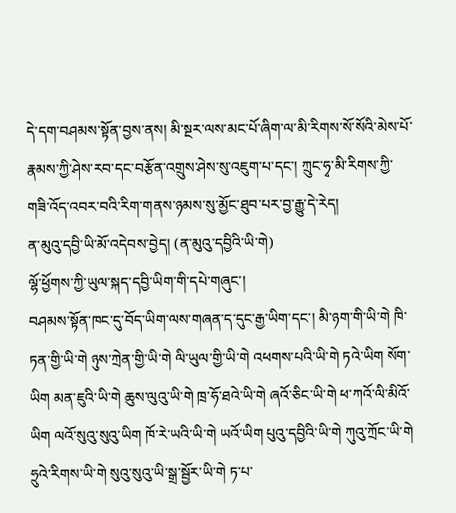དེ་དག་བཤམས་སྟོན་བྱས་ནས། མི་སྔར་ལས་མང་པོ་ཞིག་ལ་མི་རིགས་སོ་སོའི་མེས་པོ་རྣམས་ཀྱི་ཤེས་རབ་དང་བརྩོན་འགྲུས་ཤེས་སུ་འཇུག་པ་དང་། ཀྲུང་ཧྭ་མི་རིགས་ཀྱི་གཟི་འོད་འབར་བའི་རིག་གནས་ཉམས་སུ་མྱོང་ཐུབ་པར་བྱ་རྒྱུ་དེ་རེད།
ན་མུའུ་དབྱི་ཡི་མོ་འདེབས་བྱེད། (ན་མུའུ་དབྱིའི་ཡི་གེ)
ལྷོ་ཕྱོགས་ཀྱི་ཡུལ་སྐད་དབྱི་ཡིག་གི་དཔེ་གཞུང་།
བཤམས་སྟོན་ཁང་དུ་བོད་ཡིག་ལས་གཞན་ད་དུང་རྒྱ་ཡིག་དང་། མི་ཉག་གི་ཡི་གེ ཁི་ཏན་གྱི་ཡི་གེ ཉུས་ཀྲེན་གྱི་ཡི་གེ ལི་ཡུལ་གྱི་ཡི་གེ འཕགས་པའི་ཡི་གེ ཏའེ་ཡིག སོག་ཡིག མན་ཇུའི་ཡི་གེ ཆུས་ལུའུ་ཡི་གེ ཁྲ་ཧོ་ཐའེ་ཡི་གེ ཞའོ་ཅིང་ཡི་གེ ཕ་ཀའོ་ལི་མིའོ་ཡིག ལའོ་སུའུ་སུའུ་ཡིག ཁོ་རེ་ཡའི་ཡི་གེ ཡའོ་ཡིག པུའུ་དབྱིའི་ཡི་གེ ཀུའུ་ཀྲོང་ཡི་གེ ཧྲུའེ་རིགས་ཡི་གེ སུའུ་སུའུ་ཡི་སྒྲ་སྦྱོར་ཡི་གེ ཏ་པ་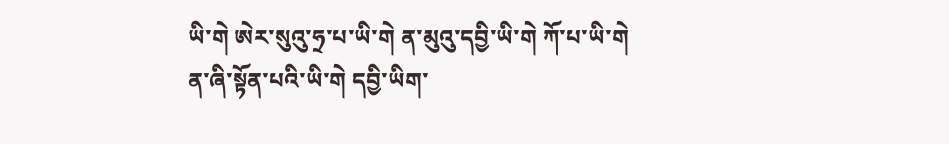ཡི་གེ ཨེར་སུའུ་ཧྲ་པ་ཡི་གེ ན་མུའུ་དབྱི་ཡི་གེ ཀོ་པ་ཡི་གེ ན་ཞི་སྟོན་པའི་ཡི་གེ དབྱི་ཡིག་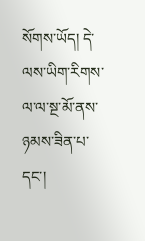སོགས་ཡོད། དེ་ལས་ཡིག་རིགས་ལ་ལ་སྔ་མོ་ནས་ཉམས་ཟིན་པ་དང་།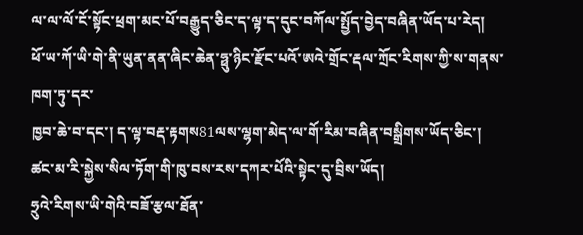ལ་ལ་ལོ་ངོ་སྟོང་ཕྲག་མང་པོ་བརྒྱུད་ཅིང་ད་ལྟ་ད་དུང་བཀོལ་སྤྱོད་བྱེད་བཞིན་ཡོད་པ་རེད།
ཕོ་ཡ་ཀོ་ཡི་གེ་ནི་ཡུན་ནན་ཞིང་ཆེན་ཧྥུ་ཉིང་རྫོང་པའོ་ཨའེ་གྲོང་རྡལ་ཀྲོང་རིགས་ཀྱི་ས་གནས་ཁག་ཏུ་དར་
ཁྱབ་ཆེ་བ་དང་། ད་ལྟ་བརྡ་རྟགས81ལས་ལྷག་མེད་ལ་གོ་རིམ་བཞིན་བསྒྲིགས་ཡོད་ཅིང་།
ཚང་མ་རི་སྐྱེས་སིལ་ཏོག་གི་ཁུ་བས་རས་དཀར་པོའི་སྟེང་དུ་བྲིས་ཡོད།
ཧྲུའེ་རིགས་ཡི་གེའི་བཟོ་རྩལ་ཐོན་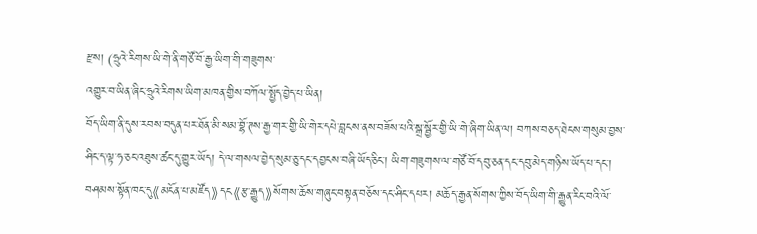རྫས། (ཧྲུའེ་རིགས་ཡི་གེ་ནི་གཙོ་བོ་རྒྱ་ཡིག་གི་གཟུགས་
འགྱུར་བ་ཡིན་ཞིང་ཧྲུའེ་རིགས་ཡིག་མཁན་གྱིས་བཀོལ་སྤྱོད་བྱེད་པ་ཡིན།
བོད་ཡིག་ནི་དུས་རབས་བདུན་པར་ཐོན་མི་སམ་བྷོ་ཊས་རྒྱ་གར་གྱི་ཡི་གེར་དཔེ་བླངས་ནས་བཟོས་པའི་སྒྲ་སྦྱོར་གྱི་ཡི་གེ་ཞིག་ཡིན་ལ། བཀས་བཅད་ཐེངས་གསུམ་བྱས་ཤིང་ད་ལྟ་ཧ་ཅང་འཐུས་ཚང་དུ་གྱུར་ཡོད། དེ་ལ་གསལ་བྱེད་སུམ་ཅུ་དང་དབྱངས་བཞི་ཡོད་ཅིང་། ཡིག་གཟུགས་ལ་གཙོ་བོ་དབུ་ཅན་དང་དབུ་མེད་གཉིས་ཡོད་པ་དང་། བཤམས་སྟོན་ཁང་དུ《མངོན་པ་མཛོད》དང《རྩ་རྒྱུད》སོགས་ཆོས་གཞུང་བསྟན་བཅོས་དང་ཤིང་དཔར། མཆོད་རྒྱན་སོགས་ཀྱིས་བོད་ཡིག་གི་རྒྱུན་རིང་བའི་ལོ་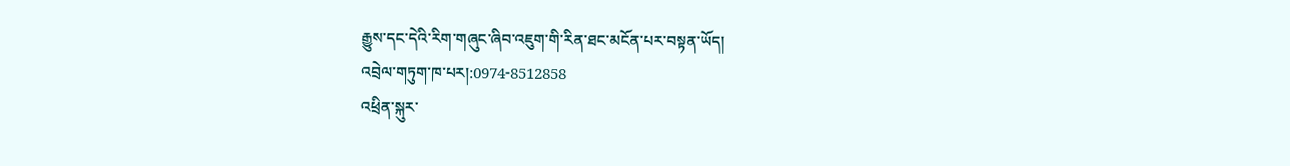རྒྱུས་དང་དེའི་རིག་གཞུང་ཞིབ་འཇུག་གི་རིན་ཐང་མངོན་པར་བསྟན་ཡོད།
འབྲེལ་གཏུག་ཁ་པར།:0974-8512858
འཕྲིན་སྐུར་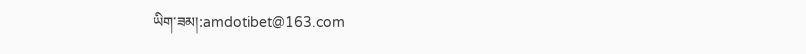ཡིག་ཟམ།:amdotibet@163.com